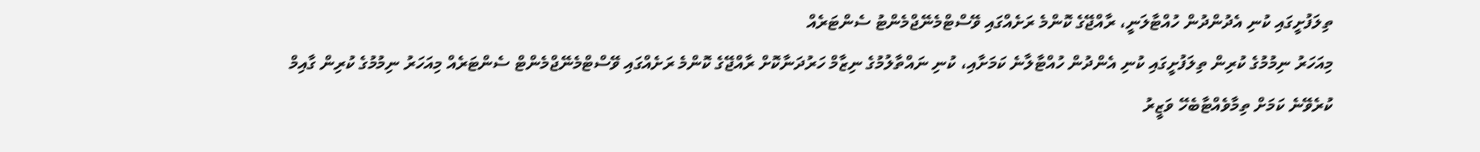ތިލަފުށީގައި ކުނި އެދުންދުން ހުއްޓާލަނީ، ރާއްޖޭގެ ކޮންމެ ރަށެއްގައި ވޭސްޓްމެނޭޖްމެންޓު ސެންޓަރެއް
މިއަހަރު ނިމުމުގެ ކުރިން ތިލަފުށީގައި ކުނި އެންދުން ހުއްޓާލާނެ ކަމަށާއި، ކުނި ނައްތާލުމުގެ ނިޒާމް ހަރުދަނާކޮށް ރާއްޖޭގެ ކޮންމެ ރަށެއްގައި ވޭސްޓްމެނޭޖްމެންޓް ސެންޓަރެއް މިއަހަރު ނިމުމުގެ ކުރިން ގާއިމް ކުރެވޭނެ ކަމަށް ތިމާވެއްޓާބެހޭ ވަޒީރު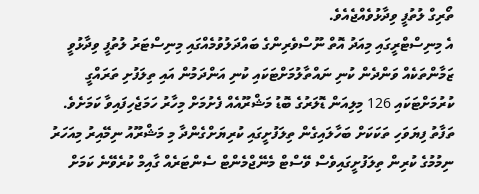ތޯރިގް ލުތުފީ ވިދާޅުވެއްޖެއެވެ.
އެ މިނިސްޓްރީގައި މިއަދު އޮތް ނޫސްވެރިންގެ ބައްދަލުވުމެއްގައި މިނިސްޓަރު ލުތުފީ ވިދާޅުވީ ޒަމާންތަކެއް ވަންދެން ކުނި ނައްތާލުމަށްޓަކައި ކުނި އަންދަމުން އައި ތިލަފުށި ތަރައްގީ ކުރުމަށްޓަކައި 126 މިލިއަން ޑޮލަރުގެ ބޮޑު މަޝްރޫއެއް ފެށުމަށް މިހާރު ހަމަޖެހިފައިވާ ކަމަށެވެ. ތަފާތު ފިޔަވަހި ތަކަކަށް ބަހާލައިގެން ތިލަފުށީގައި ކުރިޔަށްގެންދާ މި މަޝްރޫއު ނިމޭއިރު މިއަހަރު ނިމުމުގެ ކުރިން ތިލަފުށީގައިވެސް ވޭސްޓް މެނޭޖްމެންޓް ސެންޓަރެއް ގާއިމް ކުރެވޭނެ ކަމަށް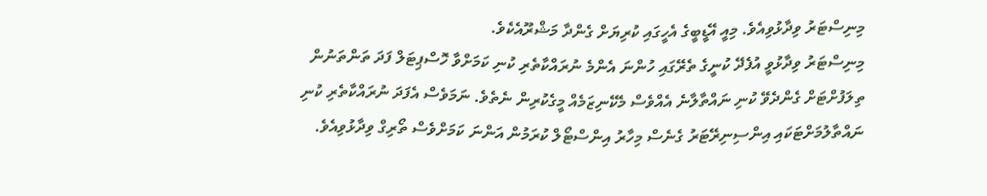މިނިސްޓަރު ވިދާޅުވިއެވެ. މިއީ އޭޑީބީގެ އެހީގައި ކުރިޔަށް ގެންދާ މަޝްރޫއެކެވެ.
މިނިސްޓަރު ވިދާޅުވީ އުފެދޭ ކުނީގެ ތެރޭގައި ހުންނަ އެންމެ ނުރައްކާތެރި ކުނި ކަމަށްވާ ހޮސްޕިޓަލް ފަދަ ތަންތަނުން ތިލަފުށްޓަށް ގެންދެވޭ ކުނި ނައްތާލާނެ އެއްވެސް މެކޭނިޒަމެއް މީގެކުރިން ނެތެވެ. ނަމަވެސް އެފަދަ ނުރައްކާތެރި ކުނި ނައްތާލުމަށްޓަކައި އިންސިނިރޭޓަރު ގެނެސް މިހާރު އިންސްޓޯލް ކުރަމުން އަންނަ ކަމަށްވެސް ތޯރިގް ވިދާޅުވިއެވެ.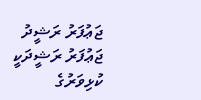ޖަޢުފަރު ރަޝީދު
ޖަޢުފަރު ރަޝީދަކީ ކުޅިވަރުގެ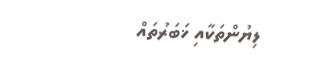ލިޔުންތަކާއި ޚަބަރުތައް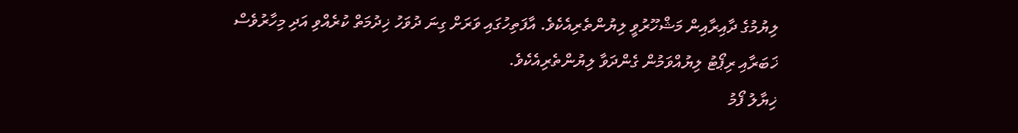ލިޔުމުގެ ދާއިރާއިން މަޝްހޫރުވީ ލިޔުންތެރިއެކެވެ. އާފަތިހުގައި ވަރަށް ގިނަ ދުވަހު ޚިދުމަތް ކުރެއްވި އަދި މިހާރުވެސް ޚަބަރާއި ރިޕޯޓު ލިޔުއްވަމުން ގެންދަވާ ލިޔުންތެރިއެކެވެ.
ޚިޔާލު ފޯމު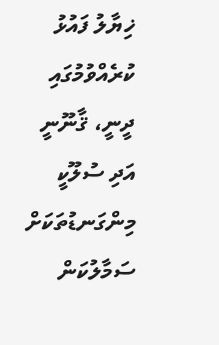ޚިޔާލު ފައުޅު ކުރެއްވުމުގައި ދީނީ، ޤާނޫނީ އަދި ސުލޫކީ މިންގަނޑުތަކަށް ސަމާލުކަން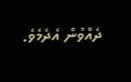ދެއްވުން އެދެމެވެ.